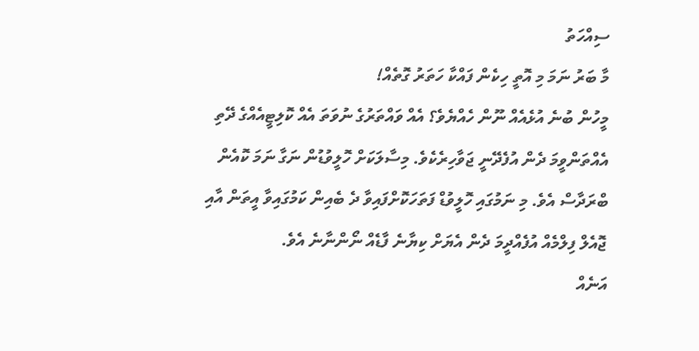ސިއްހަތު
މާ ބަރު ނަމަ މި އޮތީ ހިކެން ފައްކާ ހަތަރު ގޮތެއް!
މީހުން ބުނެ އުޅެއެއް ނޫން ހެއްޔެވެ؟ އެއް ވައްތަރުގެ ނުވަތަ އެއް ކޮލިޓީއެއްގެ ދޭތި އެއްތަންވީމަ ދެން އުފެދޭނީ ޖަވާހިރެކެވެ. މިސާލަކަށް ހޮލީވުޑުން ނަގާ ނަމަ ކޮއެން ބްރަދާސް އެވެ. މި ނަމުގައި ހޮލީވުޑް ފަތަހަކޮށްފައިވާ ދެ ބެއިން ކަމުގައިވާ އީތަން އާއި ޖޮއެލް ފިލްމެއް އުފެއްދީމަ ދެން އެޔަށް ކިޔާނެ ފާޑެއް ނޯންނާނެ އެވެ.
އަނެއް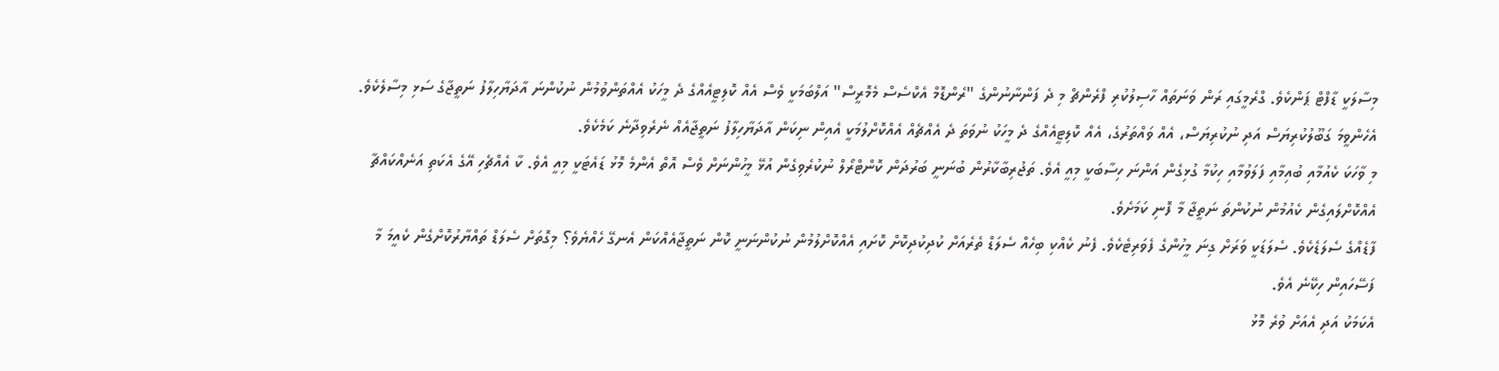މިސާލަކީ ޑާފްޓް ޕަންކެވެ. ގްރެމީގައި ރަން ވަނަތައް ހާސިލުކުރި ފްރެންޗް މި ދެ ފަންނާނުންގެ "ރެންޑޮމް އެކްސެސް މެމޮރީސް" އަލްބަމަކީ ވެސް އެއް ކޮލިޓީއެއްގެ ދެ މީހަކު އެއްތަންވުމުން ނުކުންނަ އާދަޔާހިލާފު ނަތީޖާގެ ސަޅި މިސާލެކެވެ.
އެހެންވީމަ ގަބޫލުކުރިޔަސް އަދި ނުކުރިޔަސް، އެއް ވައްތަރުގެ، އެއް ކޮލިޓީއެއްގެ ދެ މީހަކު ނުވަތަ ދެ އެއްޗެއް އެއްކޮށްލުމަކީ އެއިން ނިކަން އާދަޔާހިލާފު ނަތީޖާއެއް ނެރެވިދާނެ ކަމެކެވެ.
މި ވާހަކަ ކެއުމާއި ބުއިމާއި ފަލަވުމާއި ހިކުމާ ގުޅިގެން އަންނަ ހިސާބަކީ މިއީ އެވެ. ތަޖުރިބާކާރުން ބުނަނީ ބަރުދަން ކޮންޓްރޯލް ނުކުރެވިގެން އުޅޭ މީހުންނަށް ވެސް އޮތް އެންމެ މޮޅު ޑައެޓަކީ މިއީ އެވެ. ކާ އެއްޗެހި އޭގެ އެކަތި އަނެއްކައްޗާ އެއްކޮށްލައިގެން ކެއުމުން ނުކުންތަ ނަތީޖާ މާ ފޮނި ކަމަށެވެ.
ފާޑެއްގެ ސެލަޑެކެވެ. ސެލަޑަކީ ވަރަށް ގިނަ މީހުންގެ ފެވަރިޓެކެވެ. ފެނު ކެއްކި ބިހެއް ސެލަޑް ތެރެއަށް ކުދިކުދިކޮށް ކޮށައި އެއްކޮށްލުމުން ނުކުންނަނީ ކޮން ނަތީޖާއެއްކަން އެނގޭ ހެއްޔެވެ؟ މިގޮތަށް ސެލަޑް ތައްޔާރުކޮށްގެން ކެއީމަ މާ ފަސޭހައިން ހިކޭނެ އެވެ.
އެކަމަކު އަދި އެއަށް ވުރެ މޮޅު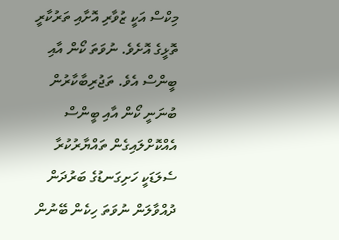މިކްސް އަކީ ޒުވާރި އޮށާއި ތަރުކާރީ ތޮޅީގެ އޮށެވެ. ނުވަތަ ކޯން އާއި ބީންސް އެވެ. ތަޖުރިބާކާރުން ބުނަނީ ކޯން އާއި ބީންސް އެއްކޮށްލައިގެން ތައްޔާރުކުރާ ސެލަޑަކީ ހަށިގަނޑުގެ ބަރުދަން ދުއްވާލަން ނުވަތަ ހިކެން ބޭނުން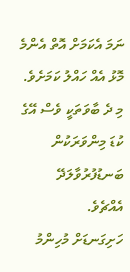ނަމަ އެކަމަށް އޮތް އެންމެ މޮޅު އެއް ހައްލު ކަމަށެވެ.
މި ދެ ބާވަތަކީ ވެސް އޭގެ ކުޑަ މިންވަރަކުން ބަނޑުފުރުވާލަދޭ އެއްޗެވެ.
ހަށިގަނޑަށް މުހިންމު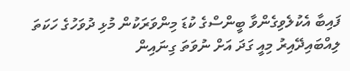ފައިބާ އެކުލެވިގެންވާ ބީންސްގެ ކުޑަ މިންވަރަކުން މުޅި ދުވަހުގެ ހަކަތަ ލިއްބައިދޭއިރު މިއީ ގަދަ އަށް ނުވަތަ ގިނައިން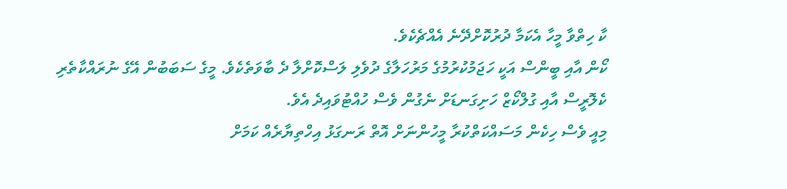ކާ ހިތްވާ މީހާ އެކަމާ ދުރުކޮށްދޭނެ އެއްޗެކެވެ.
ކޯން އާއި ބީންސް އަކީ ހަޖަމުކުރުމުގެ މަރުހަލާގެ ދުވެލި ލަސްކޮށްލާ ދެ ބާވަތެކެވެ. މީގެ ސަބަބުން އޭގެ ނުރައްކާތެރި ކެލޮރީސް އާއި ގުލްކޯޒް ހަށިގަނޑަށް ނެގުން ވެސް ހުއްޓުވައިދެ އެވެ.
މިއީ ވެސް ހިކެން މަސައްކަތްކުރާ މީހުންނަށް އޮތް ރަނގަޅު އިހްތިޔާރެއް ކަމަށް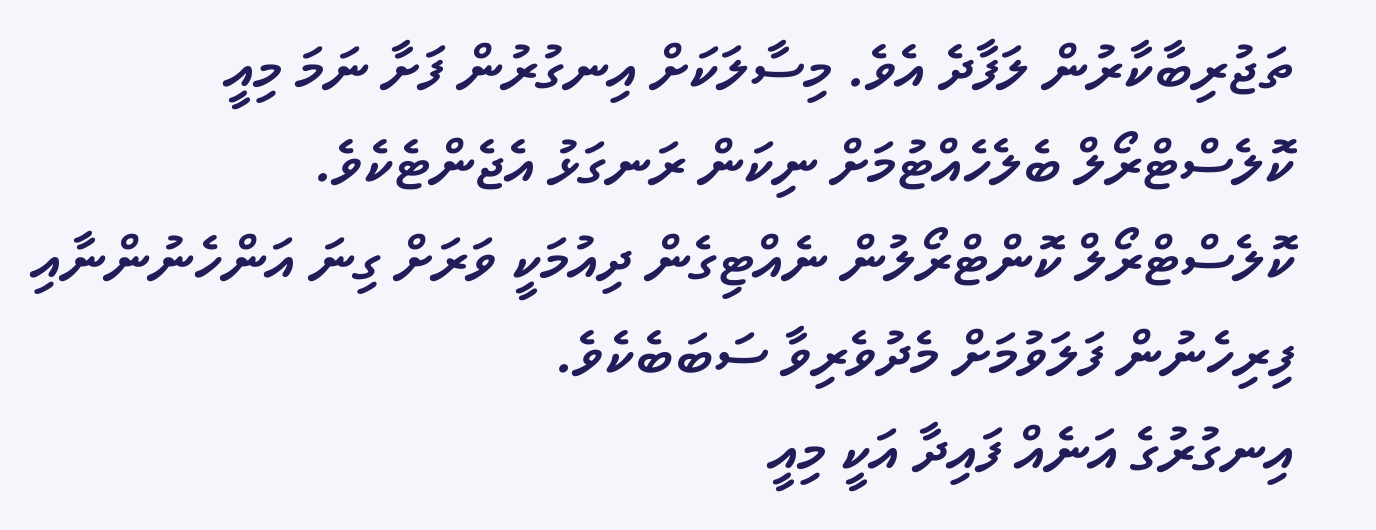ތަޖުރިބާކާރުން ލަފާދެ އެވެ. މިސާލަކަށް އިނގުރުން ފަށާ ނަމަ މިއީ ކޮލެސްޓްރޯލް ބެލެހެއްޓުމަށް ނިކަން ރަނގަޅު އެޖެންޓެކެވެ.
ކޮލެސްޓްރޯލް ކޮންޓްރޯލުން ނެއްޓިގެން ދިއުމަކީ ވަރަށް ގިނަ އަންހެނުންނާއި ފިރިހެނުން ފަލަވުމަށް މެދުވެރިވާ ސަބަބެކެވެ.
އިނގުރުގެ އަނެއް ފައިދާ އަކީ މިއީ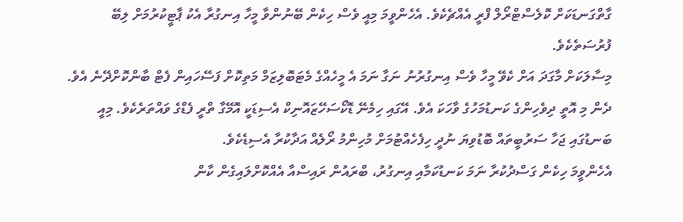ގާތްގަނޑަކަށް ކޮލެސްޓްރޯލް ފްރީ އެއްޗެކެވެ. އެހެންވީމަ މިއީ ވެސް ހިކެން ބޭނުންވާ މީހާ އިނގުރާ އެކު ޕާޓީކުރުމަށް ލިބޭ ފުރުސަތެކެވެ.
މިސާލަކަށް މާގަދަ އަށް ކެވޭ މީހާ ވެސް އިނގުރުނު ނަގާ ނަމަ އެ މީހެއްގެ މެޓަބޮލިޒަމް މަތިކޮށް ފަސޭހައިން ފެޓް ބާންކޮށްދޭނެ އެވެ.
ދެން މި އޮތީ ދިވެހިންގެ ކަނޑުމަހުގެ ވާހަކަ އެވެ. އޭގައި ހިމެނޭ ޑޮކޯސަހޭޒައޮނިކް އެސިޑަކީ އޮމޭގާ ތްރީ ފެޑްގެ ވައްތަރެކެވެ. މިއީ ބަނޑުގައި ޖަހާ ސަރުބީތައް ބޮޑުވިޔަ ނުދީ ހިފެހެއްޓުމަށް މުހިންމު ރޯލެއް އަދާކުރާ އެސިޑެކެވެ.
އެހެންވީމަ ހިކެން ގަސްދުކުރާ ނަމަ ކަނޑުކަމާއި އިނގުރު، ބްރައުން ރައިސްއާ އެއްކޮށްލައިގެން ކާން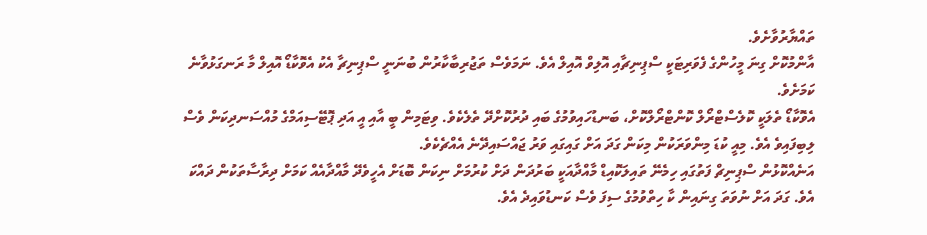ތައްޔާރުވާށެވެ.
އާންމުކޮށް ގިނަ މީހުންގެ ފެވަރިޓަކީ ސްޕިނިޗާއި އޮލިވް އޮއިލް އެވެ. ނަމަވެސް ތަޖުރިބާކާރުން ބުނަނީ ސްޕިނިޗާ އެކު އެވޮކާޑޯ އޮއިލް މާ ރަނގަޅުވާނެ ކަމަށެވެ.
އެވޮކާޑޯ ތެލަކީ ކޮލެސްޓްރޯލް ކޮންޓްރޯލްކޮށް، ބަނޑުހައިވުމުގެ ބައި ދުރުކޮށްދޭ ތެލެކެވެ. ވިޓަމިން ބީ އާއި އީ އަދި ޕޮޓޭސިއަމްގެ މުއްސަނދިކަން ވެސް ލިބިފައިވެ އެވެ. މިއީ ކުޑަ މިންވަރަކުން މިކަން ގަދަ އަށް ގައިގައި ވަރު ޖައްސައިދޭނެ އެއްޗެކެވެ.
އަނެއްކޮޅުން ސްޕިނިޗް ފަތުގައި ހިމެނޭ ތައިލަކޮއިޑް މާއްދާއަކީ ބަރުދަން ދަށް ކުރުމަށް ނިކަން ބޮޑަށް އެހީވެދޭ މާއްދާއެއް ކަމަށް ދިރާސާތަކުން ދައްކަ އެވެ. ގަދަ އަށް ނުވަތަ ގިނައިން ކާ ހިތްވުމުގެ ސިފަ ވެސް ކަނޑުވައިދެ އެވެ.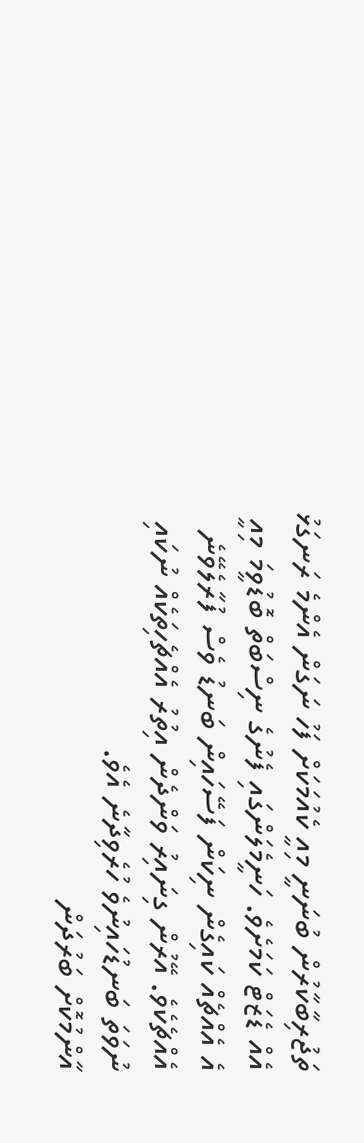ތަޖުރިބާކާރުން ބުނަނީ މިއީ ކެއުމަކަށް ފަހު ނަގަން އެންމެ ރަނގަޅު އެއް ޑެޒަޓް ކަމަށެވެ. ހަނީމެލަންގައި ފެނުގެ ނިސްބަތް ބޮޑުވީމަ މިއީ އެ އެއްޗެއް ކައިގެން ނިކަން ފަސޭހައިން ބަނޑު ވެސް ފުރާލެވޭނެ އެއްޗެކެވެ. އޭރުން ގިނައިރު ވަންދެން އިތުރު އެއްޗެހިތަކެއް ނުކައި ނުވަތަ ބަނޑުހައިނުވެ ހުރެވިދާނެ އެވެ.
އާންމުކޮށް ބަރުދަން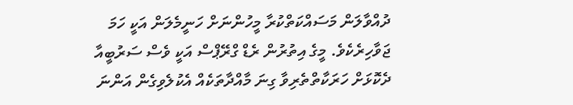ދުއްވާލަން މަސައްކަތްކުރާ މީހުންނަށް ހަނީމެލަން އަކީ ހަމަ ޖަވާހިރެކެވެ. މީގެ އިތުރުން ރެޑް ގްރޭޕްސް އަކީ ވެސް ސަރުބީއާ ދެކޮޅަށް ހަރަކާތްތެރިވާ ގިނަ މާއްދާތަކެއް އެކުލެވިގެން އަންނަ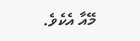މޭއާ އެކެވެ.